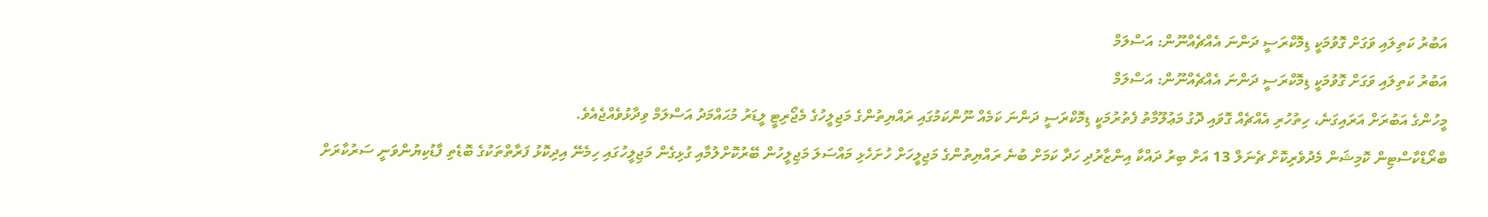އަބުރު ކަތިލައި ވަގަށް ގޮވުމަކީ ޑިމޮކްރަސީ ދަންނަ އެއްޗެއްނޫން: އަސްލަމް
އަބުރު ކަތިލައި ވަގަށް ގޮވުމަކީ ޑިމޮކްރަސީ ދަންނަ އެއްޗެއްނޫން: އަސްލަމް
މީހުންގެ އަބުރަށް އަރައިގަނެ، ހިތުހުރި އެއްޗެއް ގޮވައި ދޮގު މަޢުލޫމާތު ފެތުރުމަކީ ޑިމޮކްރަސީ ދަންނަ ކަމެއް ނޫންކަމުގައި ރައްޔިތުންގެ މަޖިލީހުގެ މެޖޯރިޓީ ލީޑަރު މުޙައްމަދު އަސްލަމް ވިދާޅުވެއްޖެއެވެ.
ބްރޯޑްކާސްޓިން ކޮމިޝަން މެދުވެރިކޮށް ޗެނަލް 13 އަށް ބިރު ދައްކާ އިންޒާރުދި ހަދާ ކަމަށް ބުނެ ރައްޔިތުންގެ މަޖިލީހަށް ހުށަހެޅި މައްސަލަ މަޖިލީހުން ބޭރުކޮށްލުމާއި ގުޅިގެން މަޖިލީހުގައި ހިމެނޭ އިދިކޮޅު ފަރާތްތަކުގެ ބޮޑެތި ފާޑުކިޔުންވަނީ ސަރުކާރަށް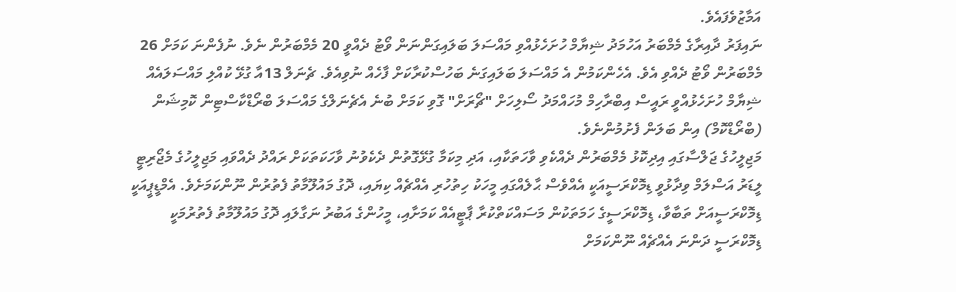އަމާޒުވެފައެވެ.
ނައިފަރު ދާއިރާގެ މެމްބަރު އަހުމަދު ޝިޔާމް ހުށަހެޅުއްވި މައްސަލަ ބަލައިގަންނަން ވޯޓު ދެއްވީ 20 މެމްބަރުން ނެވެ. ނުފެންނަ ކަމަށް 26 މެމްބަރުން ވޯޓު ދެއްވި އެވެ. އެހެންކަމުން އެ މައްސަލަ ބަލައިގަނެ ބަހުސްކުރާކަށް ފާހެއް ނުވިއެވެ. ޗެނަލް 13އާ ގުޅޭ ކުއްލި މައްސަލައެއް ޝިޔާމް ހުށަހެޅުއްވީ ރައީސް އިބްރާހިމް މުހައްމަދު ސޯލިހަށް "ޗޯރަށް" ގޮވި ކަމަށް ބުނެ އެޗެނަލްގެ މައްސަލަ ބްރޯޑްކާސްޓިން ކޮމިޝަން (ބްރޯޑްކޮމް) އިން ބަލަން ފެށުމުންނެވެ.
މަޖިލީހުގެ ޖަލްސާގައި އިދިކޮޅު މެމްބަރުން ދެއްކެވި ވާހަތަކާއި، އަދި މިކަމާ ގުޅޭގޮތުން ދެކެވުނު ވާހަކަތަކަށް ރައްދު ދެއްވައި މަޖިލީހުގެ މެޖޯރިޓީ ލީޑަރު އަސްލަމް ވިދާޅުވީ ޑިމޮކްރަސީއަކީ އެއްވެސް ޙާލެއްގައި މީހަކު ހިތުހުރި އެއްޗެއް ކިޔައި، ދޮގު މައުލޫމާތު ފެތުރުން ނޫންކަމަށެވެ. އެމްޑީޕީއަކީ ޑިމޮކްރަސީއަށް ތަބާވާ، ޑިމޮކްރަސީގެ ހަމަތަކުން މަސައްކަތްކުރާ ޕާޓީއެއް ކަމަށާއި، މީހުންގެ އަބުރު ނަގާލައި ދޮގު މައުލޫމާތު ފެތުރުމަކީ ޑިމޮކްރަސީ ދަންނަ އެއްޗެއް ނޫންކަމަށް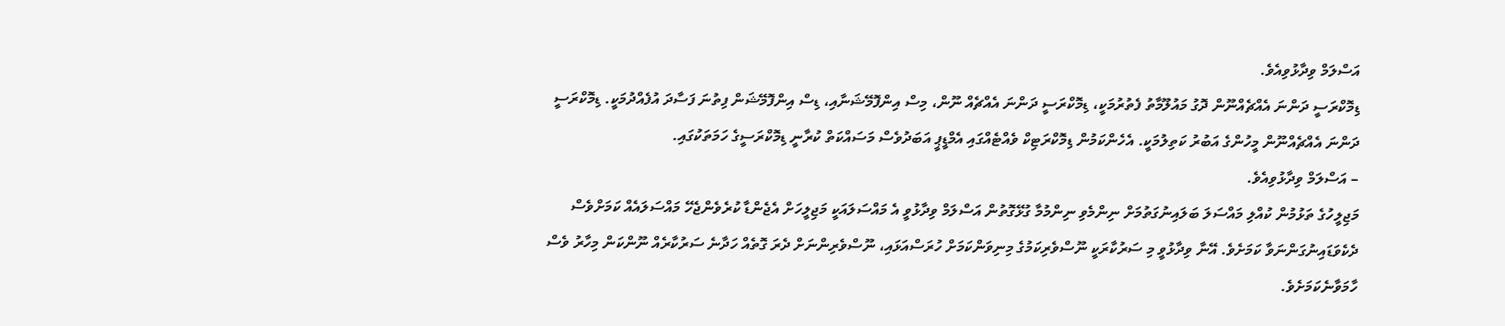އަސްލަމް ވިދާޅުވިއެވެ.
ޑިމޮކްރަސީ ދަންނަ އެއްޗެއްނޫން ދޮގު މައުލޫމާތު ފެތުރުމަކީ، ޑިމޮކްރަސީ ދަންނަ އެއްޗެއް ނޫން، މިސް އިންފޮމޭޝަނާއި، ޑިސް އިންފޮމޭޝަން ފިތުނަ ފަސާދަ އުފެއްދުމަކީ. ޑިމޮކްރަސީ ދަންނަ އެއްޗެއްނޫން މީހުންގެ އަބުރު ކަތިލުމަކީ. އެހެންކަމުން ޑިމޮކްރަޓިކް ވެއްޓެއްގައި އެމްޑީޕީ އަބަދުވެސް މަސައްކަތް ކުރާނީ ޑިމޮކްރަސީގެ ހަމަތަކުގައި.
– އަސްލަމް ވިދާޅުވިއެވެ.
މަޖިލީހުގެ ތަޅުމުން ކުއްލި މައްސަލަ ބަލައިނުގަތުމަށް ނިންމެވި ނިންމުމާ ގުޅޭގޮތުން އަސްލަމް ވިދާޅުވީ އެ މައްސަލައަކީ މަޖިލީހަށް އެޖެންޑާ ކުރެވެންޖެހޭ މައްސަލައެއް ކަމަށްވެސް ދެކެވަޑައިނުގަންނަވާ ކަމަށެވެ. އޭނާ ވިދާޅުވީ މި ސަރުކާރަކީ ނޫސްވެރިކަމުގެ މިނިވަންކަމަށް ހުރަސްއަޅައި، ނޫސްވެރިންނަށް ދެރަ ގޮތެއް ހަދާނެ ސަރުކާރެއް ނޫންކަން މިހާރު ވެސް ހާމަވާނެކަމަށެވެ.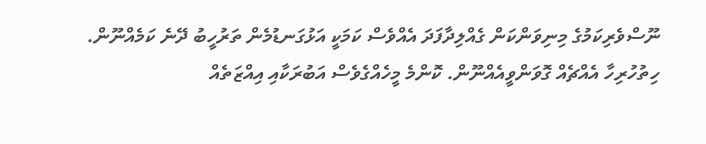ނޫސްވެރިކަމުގެ މިނިވަންކަން ގެއްލިދާފަދަ އެއްވެސް ކަމަކީ އަޅުގަނޑުމެން ތަރުހީބު ދޭނެ ކަމެއްނޫން. ހިތުހުރިހާ އެއްޗެއް ގޮވަންވީއެއްނޫން. ކޮންމެ މީހެއްގެވެސް އަބުރަކާއި އިއްޒަތެއް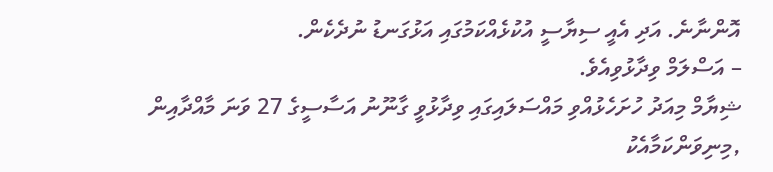އޮންނާނެ. އަދި އެއީ ސިޔާސީ އުކުޅެއްކަމުގައި އަޅުގަނޑު ނުދެކެން.
– އަސްލަމް ވިދާޅުވިއެވެ.
ޝިޔާމް މިއަދު ހުށަހެޅުއްވި މައްސަލައިގައި ވިދާޅުވީ ގާނޫނު އަސާސީގެ 27 ވަނަ މާއްދާއިން ,މިނިވަންކަމާއެކު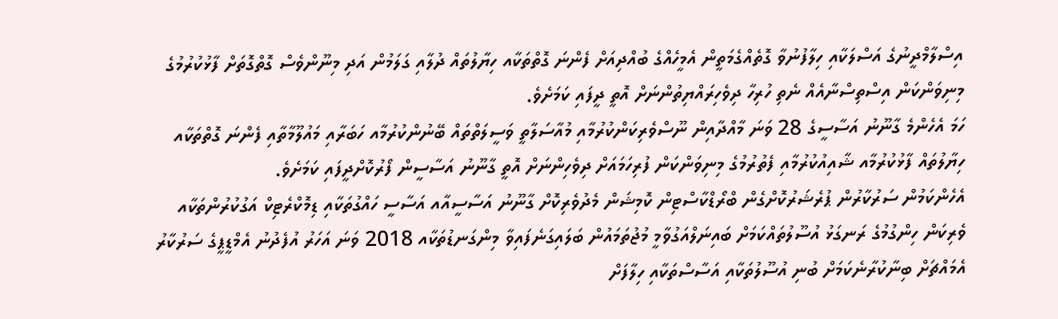އިސްލާމްދީނުގެ އަސްލަކާއި ހިލާފުނުވާ ގޮތެއްގެމަތީން އެމީހެއްގެ ބުއްދިއަށް ފެންނަ ގޮތްތަކާއ ހިޔާލުތައް ދުލާއި ގަލަމުން އަދި މިނޫންވެސް ގޮތްގޮތަށް ފާޅުކުރުމުގެ މިނިވަންކަން އިސްތިސްނާއެއް ނެތި ހުރިހާ ދިވެހިރައްޔިތުންނަށް އޮތީ ދީފައި ކަމަށެވެ.
ހަމަ އެހެންމެ ގާނޫނު އަސާސީގެ 28 ވަނަ މާއްދާއިން ނޫސްވެރިކަންކުރުމާއި މުއާސަލާތީ ވަސީލަތްތައް ބޭނުންކުރުމާއ ހަބަރާއި މައުލޫމާތާއި ފެންނަ ގޮތްތަކާއ ހިޔާލުތައް ފާޅުކުރުމާއ ޝާއިއުކުރުމާއި ފެތުރުމުގެ މިނިވަންކަން ފުރިހަމައަށް ދިވެހިންނަށް އޮތީ ގާނޫނު އަސާސީން ފޯރުކޮށްދީފައި ކަމަށެވެ.
އެހެންކަމުން ސަރުކާރުން ޕުރެޝަރުކޮށްގެން ބްރޯޑްކާސްޓިން ކޮމިޝަން މެދުވެރިކޮށް ގާނޫނު އަސާސީއާއ އަސާސީ ހައްގުތަކާއި ޑިމޮކްރެޓިކް އަގުކުރުންތަކާއ ވެރިކަން ހިންގުމުގެ ރަނގަޅު އުސޫލުތައްކަމަށް ބައިނަލްއަގުވާމީ މުޖުތަމައުން ބަލައިގަނެފައިވާ މިންގަނޑުތަކާއ 2018 ވަނަ އަހަރު އުފެދުނު އެމްޑީޕީގެ ސަރުކާރު އެމައްޗަށް ބިނާކުރާނެކަމަށް ބުނި އުސޫލުތަކާއި އަސާސްތަކާއި ހިލާފަށް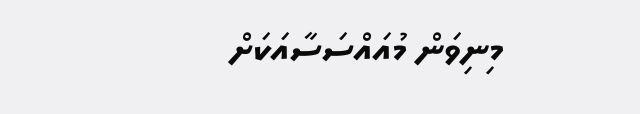މިނިވަން މުއައްސަސާއަކަށް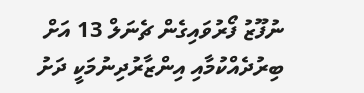ނުފޫޒު ފޯރުވައިގެން ޗެނަލް 13 އަށް ބިރުދެއްކުމާއި އިންޒާރުދިނުމަކީ ދަށު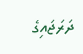ދަރަޖައިގެ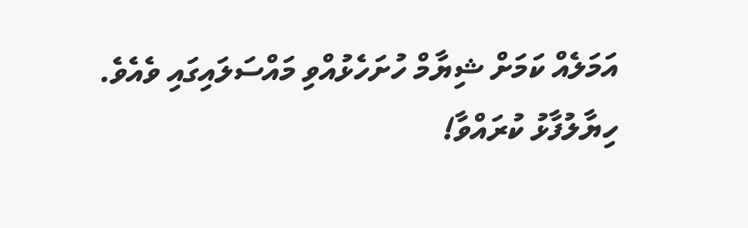އަމަލެއް ކަމަށް ޝިޔާމް ހުށަހެޅުއްވި މައްސަލައިގައި ވެއެވެ.
ހިޔާލުފާޅު ކުރައްވާ!